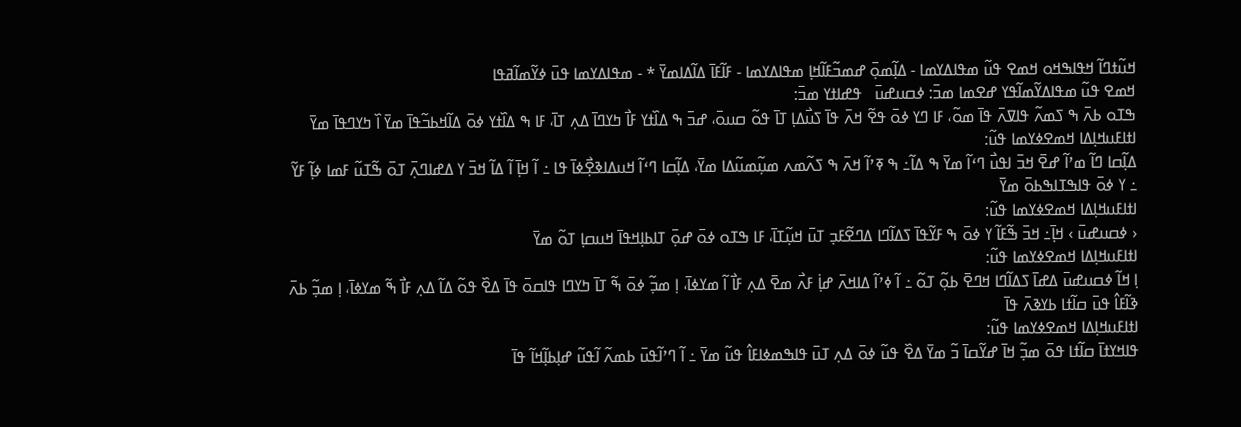ߞߎ߬ߙߣߊ߬ ߞߟߊߒߞߋ ߞߘߐ ߟߎ߬ ߘߟߊߡߌߘߊ - ߡߊ߲߬ߘߋ߲߫ ߝߘߏ߬ߓߊ߬ߞߊ߲ ߘߟߊߡߌߘߊ - ߓߊ߬ߓߊ߫ ߡߊ߬ߡߊߘߌ߫ * - ߘߟߊߡߌߘߊ ߟߎ߫ ߦߌ߬ߘߊ߬ߥߟߊ
ߞߘߐ ߟߎ߬ ߘߟߊߡߌ߬ߘߊ߬ߟߌ ߝߐߘߊ ߘߏ߫: ߦߛߎߝߎ߫   ߟߝߊߙߌ ߘߏ߫:
ߒߠߋ ߕߍ߫ ߒ ߖߘߍ߬ ߟߊߜߍ߫ ߟߊ߫ ߘߋ߬، ߓߊ ߣߌ ߦߋ߫ ߟߐ߬ ߞߍ߫ ߟߊ߫ ߖߎ߯ߡߊ߲ ߠߊ߫ ߟߋ߬ ߛߎߋ߫، ߝߏ߫ ߒ ߡߊ߰ߙߌ ߓߊ߯ ߤߌߣߊ߫ ߡߍ߲ ߠߊ߫، ߓߊ ߒ ߡߊ߰ߙߌ ߦߋ߫ ߡߊ߬ߞߕߏ߬ߟߊ߫ ߘߌ߫ ߊ߰ ߤߌߣߟߊ߫ ߘߌ߫
ߊߙߊߓߎߞߊ߲ߡߊ ߞߘߐߦߌߘߊ ߟߎ߬:
ߡߊ߲߬ߛߊ ߣߊ߬ ߘߴߊ߬ ߝߐ߫ ߞߏ߫ ߊߟߎ߯ ߣߵߊ߬ ߘߌ߫ ߒ ߡߊ߬߸ ߒ ߧߴߊ߬ ߞߍ߫ ߒ ߖߍ߬ߘߍ ߘߎ߲߬ߘߎ߬ߡߊ ߘߌ߫، ߡߊ߲߬ߛߊ ߣߵߊ߬ ߞߎߡߊߢߐ߲߯ߦߊ߫ ߟߊ ߸ ߊ߬ ߞߊ߲߫ ߊ߬ ߡߊ߬ ߞߏ߫ ߌ ߡߝߊߣߍ߲߫ ߠߋ߫ ߒ߬ߠߎ߬ ߓߘߊ ߦߊ߲߬ ߓߌ߬ ߸ ߌ ߦߋ߫ ߟߊߒߠߊߒߕߋ߫ ߘߌ߫
ߊߙߊߓߎߞߊ߲ߡߊ ߞߘߐߦߌߘߊ ߟߎ߬:
‹ ߦߛߎߝߎ߫ › ߞߊ߲߫߸ ߞߏ߫ ߒ߬ߓߊ߬ ߌ ߦߋ߫ ߒ ߓߌ߬ߟߊ߫ ߖߡߊ߬ߣߊ ߡߣߐ߬ߓߏ߲ ߠߎ߫ ߞߎ߲߬ߠߊ߫، ߓߊ ߒߠߋ ߦߋ߫ ߝߋ߲߫ ߠߊߕߊ߲ߞߟߊ߫ ߞߎߛߊ߲ ߠߋ߬ ߘߌ߫
ߊߙߊߓߎߞߊ߲ߡߊ ߞߘߐߦߌߘߊ ߟߎ߬:
ߊ߲ ߞߊ߬ ߦߛߎߝߎ߫ ߡߝߊ߫ ߖߡߊ߬ߣߊ ߞߣߐ߫ ߕߋ߲߬ ߠߋ߬ ߸ ߊ߬ ߦߴߊ߬ ߡߊߞߍ߫ ߝߊ߲߭ ߓߍ߯ ߘߐ߫ ߡߍ߲ ߓߊ߯ ߊ߬ ߘߌߦߊ߫، ߊ߲ ߘߏ߲߬ ߦߋ߫ ߒ߬ ߠߊ߫ ߤߌߣߊ ߟߊߛߋ߫ ߟߊ߫ ߡߐ߰ ߟߋ߬ ߡߊ߬ ߡߍ߲ ߓߊ߯ ߒ߬ ߘߌߦߊ߫، ߊ߲ ߘߏ߲߬ ߕߍ߫ ߢߊ߬ߓߊ߮ ߟߎ߫ ߛߊ߬ߙߊ ߕߌߢߍ߫ ߟߊ߫
ߊߙߊߓߎߞߊ߲ߡߊ ߞߘߐߦߌߘߊ ߟߎ߬:
ߟߊߞߌߙߊ߫ ߛߊ߬ߙߊ ߟߋ߫ ߘߏ߲߬ ߞߊ߫ ߝߌ߬ߛߊ߫ ߏ߬ ߘߌ߫ ߡߐ߰ ߟߎ߬ ߦߋ߫ ߡߍ߲ ߠߎ߫ ߟߊߒߘߦߊߓߊ߮ ߟߎ߬ ߘߌ߫ ߸ ߊ߬ ߣߴߊ߬ߟߎ߫ ߕߘߍ߬ ߊ߬ߟߎ߬ ߝߊ߲ߕߊ߲߬ߞߊ߬ ߟߊ߫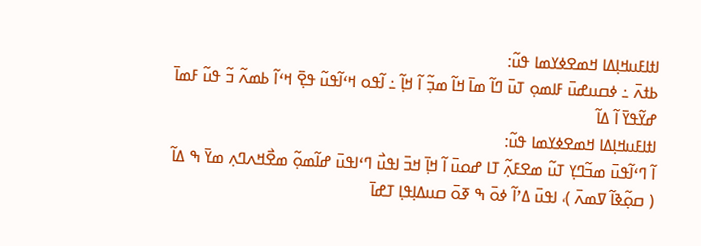ߊߙߊߓߎߞߊ߲ߡߊ ߞߘߐߦߌߘߊ ߟߎ߬:
ߕߙߍ߫ ߸ ߦߛߎߝߎ߫ ߓߊߘߋ߲ ߠߎ߫ ߣߊ߬ ߘߊ߫ ߞߊ߬ ߘߏ߲߬ ߊ߬ ߞߊ߲߬ ߸ ߊ߬ߟߋ ߞߵߊ߬ߟߎ߬ ߟߐ߲߫ ߞߵߊ߬ ߕߘߍ߬ ߏ߬ ߟߎ߬ ߓߘߊ߫ ߝߌ߬ߟߌ߫ ߊ߬ ߡߊ߬
ߊߙߊߓߎߞߊ߲ߡߊ ߞߘߐߦߌߘߊ ߟߎ߬:
ߊ߬ ߣߵߊ߬ߟߎ߫ ߘߏ߬ߣߌ߲ ߠߎ߬ ߘߐߓߍ߲߬ ߠߊ ߝߋߎ߫ ߊ߬ ߞߊ߲߫ ߞߏ߫ ߊߟߎ߯ ߣߵߊߟߎ߫ ߝߊ߬ߘߋ߲߬ ߘߐ߯ߞߍߣߍ߲ ߘߌ߫ ߒ ߡߊ߬ ( ߛߋ߲߬ߢߊ߬ ߜߘߍ߫ )، ߊߟߎ߫ ߡߴߊ߬ ߦߋ߫ ߒ ߧߋ߫ ߛߎߡߊ߲ߟߊ߲ ߠߝߊ߫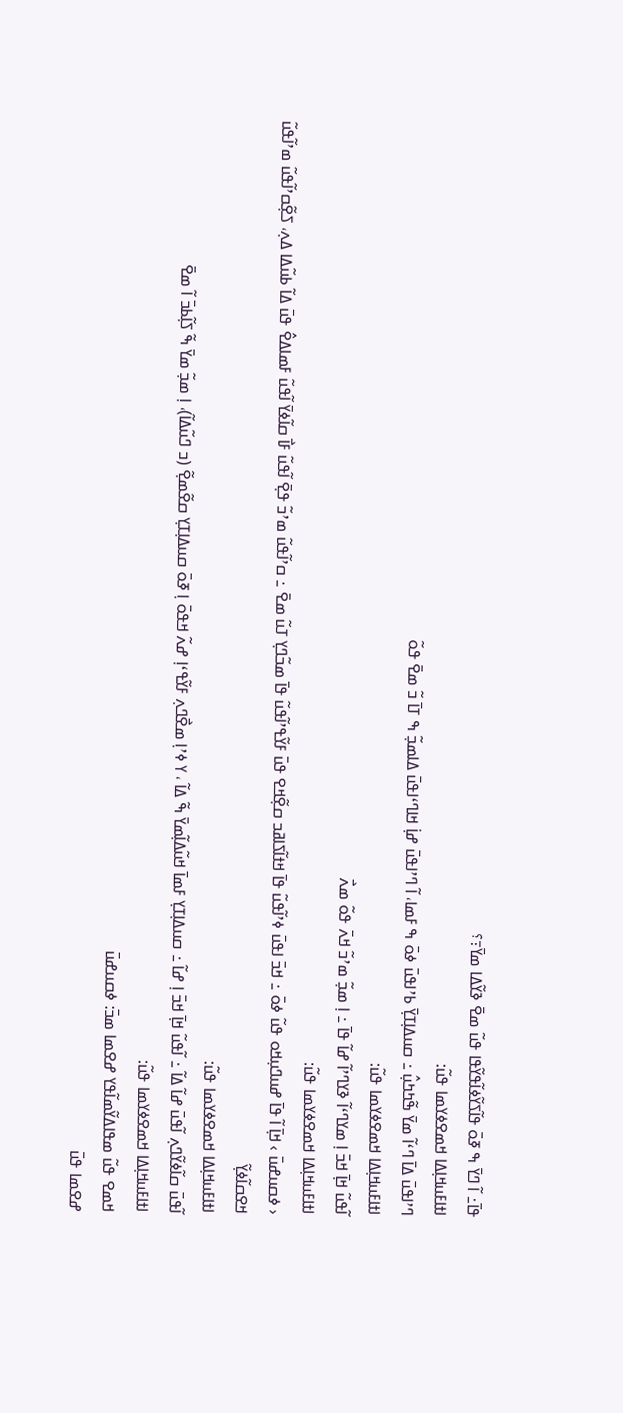ߟߊ߫߸ ߊ߬ ߣߌ߫ ߒ ߧߋ߫ ߟߊ߬ߖߌ߬ߦߊ߬ߟߌ߬ߟߊ ߟߎ߬ ߘߐ߫ ߢߌ߬ߡߊ ߘߌ߫߹؟
ߊߙߊߓߎߞߊ߲ߡߊ ߞߘߐߦߌߘߊ ߟߎ߬:
ߣߴߊߟߎ߫ ߡߊ߫ ߣߵߊ߬ ߘߌ߫ ߒ߬ߤߤߎ߲߮ ߸ ߛߎߡߊ߲ߠߌ߲߫ ߕߴߊߟߎ߫ ߦߋ߫ ߒ ߓߘߊ، ߊ߬ ߣߴߊߟߎ߫ ߝߊ߲߭ ߞߊߣߵߊߟߎ߫ ߡߊߘߏ߲߬ ߒ ߠߊ߫ ߏ߬ ߘߐ߫ ߟߋ߬
ߊߙߊߓߎߞߊ߲ߡߊ ߞߘߐߦߌߘߊ ߟߎ߬:
ߊ߬ߟߎ߬ ߞߊ߲߫ ߞߏ߫ ߊ߲ ߘߌߣߵߊ߬ ߢߌߣߴߊ߬ ߝߊ߬ ߟߊ߫ ߸ ߊ߲ ߘߏ߲߬ ߘߴߏ߬ ߞߍ߫ ߟߋ߬ ߘߍ߯
ߊߙߊߓߎߞߊ߲ߡߊ ߞߘߐߦߌߘߊ ߟߎ߬:
‹ ߦߛߎߝߎ߫ › ߞߊ߲߫ ߊ߬ ߟߊ߫ ߝߎߣߎ߲ߞߋ ߟߎ߬ ߦߋ߫ ߸ ߞߏ߫ ߊߟߎ߫ ߦߴߊ߬ߟߎ߬ ߟߊ߫ ߞߙߊ߬ߖߊߥߏ ߛߐ߲߬ߞߐ ߟߎ߫ ߓߌ߬ߟߴߊ߬ߟߎ߬ ߟߊ߫ ߘߏ߬ߣߌ߲ ߠߎ߬ ߘߐ߫ ߸ ߛߴߊ߬ߟߎ߬ ߘߴߏ߬ ߟߐ߲߫ ߊ߬ߟߎ߬ ߓߊ߯ ߛߊ߬ߦߌ߫ ߊ߬ߟߎ߬ ߓߘߊߡߐ߮ ߟߎ߫ ߡߊ߬ ߕߎ߬ߡߊ ߡߍ߲، ߖߐ߲߬ߛߴߊ߬ߟߎ߬ ߘߴߊ߬ߟߎ߬ ߞߐߛߊ߬ߦߌ߲߬
ߊߙߊߓߎߞߊ߲ߡߊ ߞߘߐߦߌߘߊ ߟߎ߬:
ߊ߬ߟߎ߫ ߛߊ߬ߦߌ߬ߣߍ߲ ߊ߬ߟߎ߫ ߝߊ߬ ߡߊ߬ ߸ ߊ߬ߟߎ߬ ߞߊ߲߫ ߞߏ߫ ߊ߲ ߝߊ߬ ߸ ߛߎߡߊ߲ߠߌ߲ ߓߘߊ߫ ߞߎ߬ߡߊ߲߬ߘߌ߫ ߒ߬ ߡߊ߬ ، ߌ ߦߴߊ߲ ߘߐ߯ߣߍ߲ ߓߌ߬ߟߵߊ߲ ߝߍ߬ ߞߟߋ߫ ߊ߲ ߧߋ߫ ߛߎߡߊ߲ߠߌ߲ ߛߐ߬ߘߐ߲߬ (ߏ ߣߎ߬ߡߊ߬)، ߊ߲ ߘߏ߲߬ ߘߌ߫ ߒ߬ ߖߊ߲߬ߕߏ߫ ߊ߬ ߘߐ߫
ߊߙߊߓߎߞߊ߲ߡߊ ߞߘߐߦߌߘߊ ߟߎ߬:
ߞߘߐ ߟߎ߬ ߘߟߊߡߌ߬ߘߊ߬ߟߌ ߝߐߘߊ ߘߏ߫: ߦߛߎߝߎ߫
ߝߐߘߊ ߟߎ߫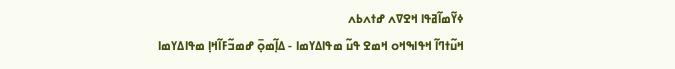ߦߌ߬ߘߊ߬ߥߟߊ ߞߐߜߍ ߝߙߍߕߍ
ߞߎ߬ߙߣߊ߬ ߞߟߊߒߞߋ ߞߘߐ ߟߎ߬ ߘߟߊߡߌߘߊ - ߡߊ߲߬ߘߋ߲߫ ߝߘߏ߬ߓߊ߬ߞߊ߲ ߘߟߊߡߌߘߊ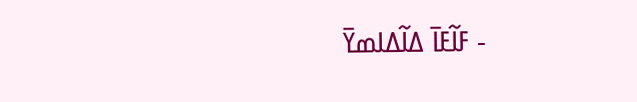- ߓߊ߬ߓߊ߫ ߡߊ߬ߡߊߘߌ߫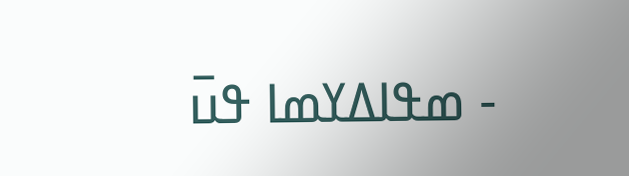- ߘߟߊߡߌߘߊ ߟߎ߫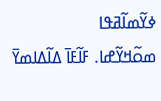ߦߌ߬ߘߊ߬ߥߟߊ
ߘߋ߬ߞߌ߬ߝߊ. ߓߊ߬ߓߊ߫ ߡߊ߬ߡߊߘߌ߫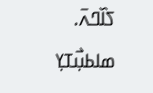ߖߊ߰ߣߍ߫.
ߘߊߕߎ߲߯ߠߌ߲